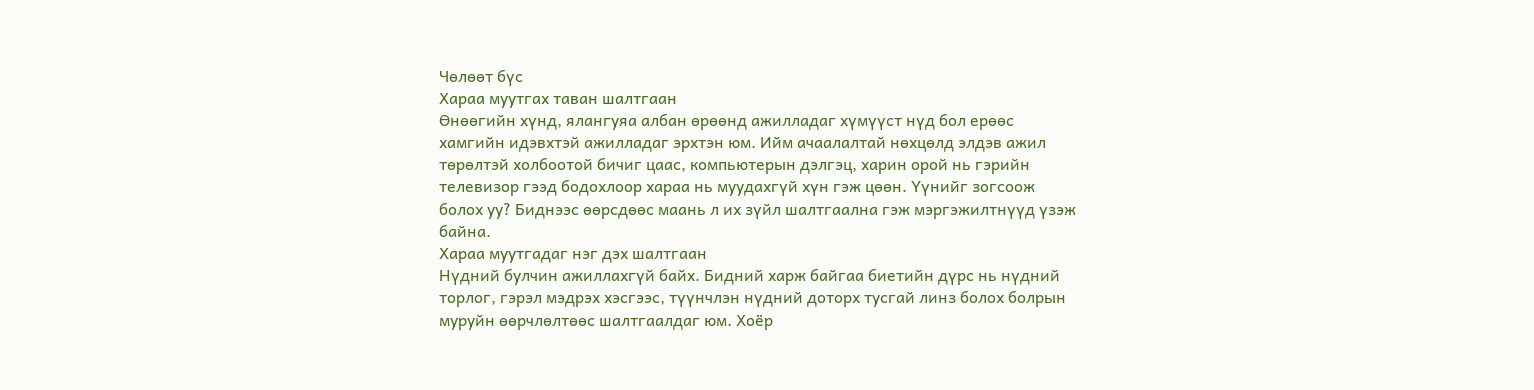Чөлөөт бүс
Хараа муутгах таван шалтгаан
Өнөөгийн хүнд, ялангуяа албан өрөөнд ажилладаг хүмүүст нүд бол ерөөс хамгийн идэвхтэй ажилладаг эрхтэн юм. Ийм ачаалалтай нөхцөлд элдэв ажил төрөлтэй холбоотой бичиг цаас, компьютерын дэлгэц, харин орой нь гэрийн телевизор гээд бодохлоор хараа нь муудахгүй хүн гэж цөөн. Үүнийг зогсоож болох уу? Биднээс өөрсдөөс маань л их зүйл шалтгаална гэж мэргэжилтнүүд үзэж байна.
Хараа муутгадаг нэг дэх шалтгаан
Нүдний булчин ажиллахгүй байх. Бидний харж байгаа биетийн дүрс нь нүдний торлог, гэрэл мэдрэх хэсгээс, түүнчлэн нүдний доторх тусгай линз болох болрын муруйн өөрчлөлтөөс шалтгаалдаг юм. Хоёр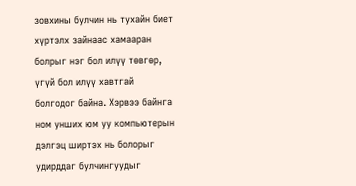зовхины булчин нь тухайн биет хүртэлх зайнаас хамааран болрыг нэг бол илүү төвгөр, үгүй бол илүү хавтгай болгодог байна. Хэрвээ байнга ном унших юм уу компьютерын дэлгэц ширтэх нь болорыг удирддаг булчингуудыг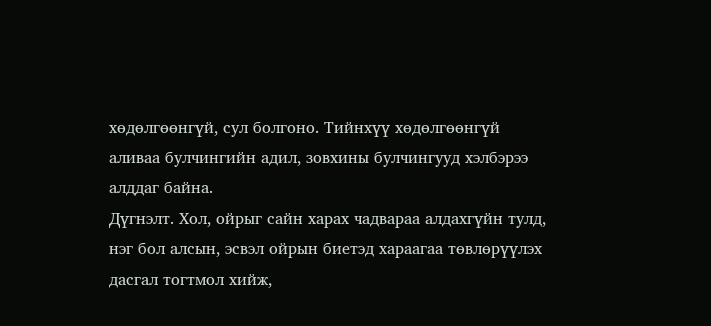хөдөлгөөнгүй, сул болгоно. Тийнхүү хөдөлгөөнгүй аливаа булчингийн адил, зовхины булчингууд хэлбэрээ алддаг байна.
Дүгнэлт. Хол, ойрыг сайн харах чадвараа алдахгүйн тулд, нэг бол алсын, эсвэл ойрын биетэд хараагаа төвлөрүүлэх дасгал тогтмол хийж,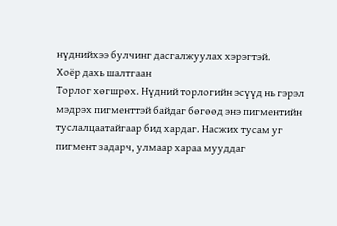нүднийхээ булчинг дасгалжуулах хэрэгтэй.
Хоёр дахь шалтгаан
Торлог хөгшрөх. Нүдний торлогийн эсүүд нь гэрэл мэдрэх пигменттэй байдаг бөгөөд энэ пигментийн туслалцаатайгаар бид хардаг. Насжих тусам уг пигмент задарч, улмаар хараа мууддаг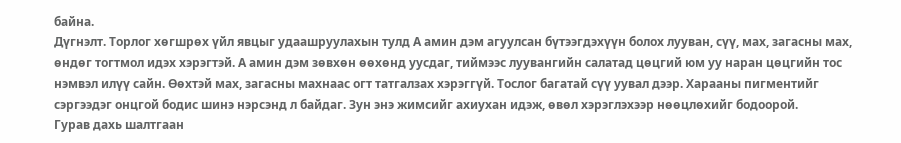байна.
Дүгнэлт. Торлог хөгшрөх үйл явцыг удаашруулахын тулд А амин дэм агуулсан бүтээгдэхүүн болох лууван, сүү, мах, загасны мах, өндөг тогтмол идэх хэрэгтэй. А амин дэм зөвхөн өөхөнд уусдаг, тиймээс луувангийн салатад цөцгий юм уу наран цөцгийн тос нэмвэл илүү сайн. Өөхтэй мах, загасны махнаас огт татгалзах хэрэггүй. Тослог багатай сүү уувал дээр. Харааны пигментийг сэргээдэг онцгой бодис шинэ нэрсэнд л байдаг. Зун энэ жимсийг ахиухан идэж, өвөл хэрэглэхээр нөөцлөхийг бодоорой.
Гурав дахь шалтгаан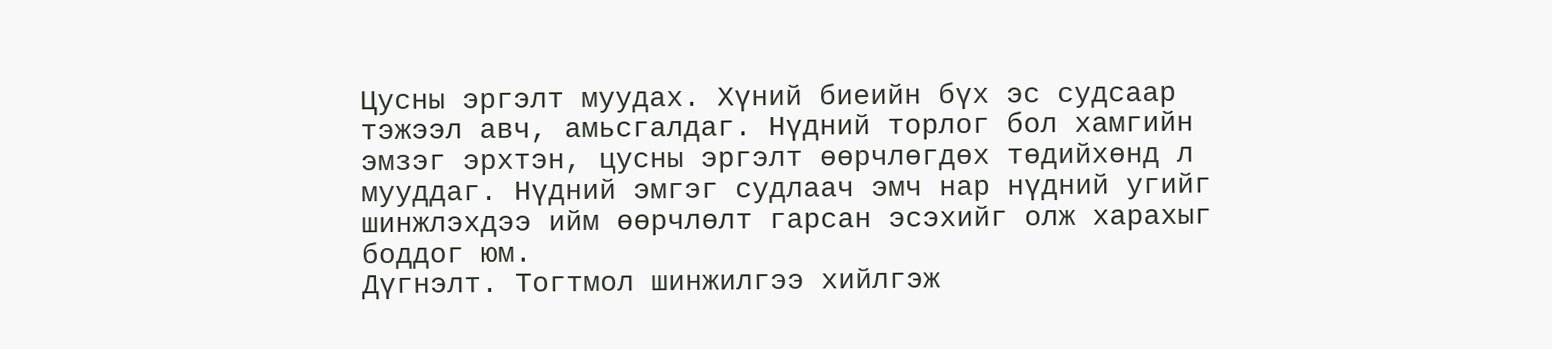Цусны эргэлт муудах. Хүний биеийн бүх эс судсаар тэжээл авч, амьсгалдаг. Нүдний торлог бол хамгийн эмзэг эрхтэн, цусны эргэлт өөрчлөгдөх төдийхөнд л мууддаг. Нүдний эмгэг судлаач эмч нар нүдний угийг шинжлэхдээ ийм өөрчлөлт гарсан эсэхийг олж харахыг боддог юм.
Дүгнэлт. Тогтмол шинжилгээ хийлгэж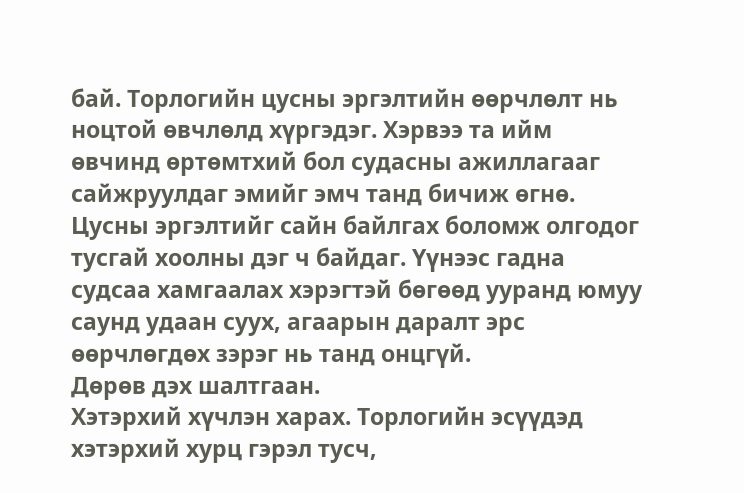бай. Торлогийн цусны эргэлтийн өөрчлөлт нь ноцтой өвчлөлд хүргэдэг. Хэрвээ та ийм өвчинд өртөмтхий бол судасны ажиллагааг сайжруулдаг эмийг эмч танд бичиж өгнө. Цусны эргэлтийг сайн байлгах боломж олгодог тусгай хоолны дэг ч байдаг. Үүнээс гадна судсаа хамгаалах хэрэгтэй бөгөөд ууранд юмуу саунд удаан суух, агаарын даралт эрс өөрчлөгдөх зэрэг нь танд онцгүй.
Дөрөв дэх шалтгаан.
Хэтэрхий хүчлэн харах. Торлогийн эсүүдэд хэтэрхий хурц гэрэл тусч,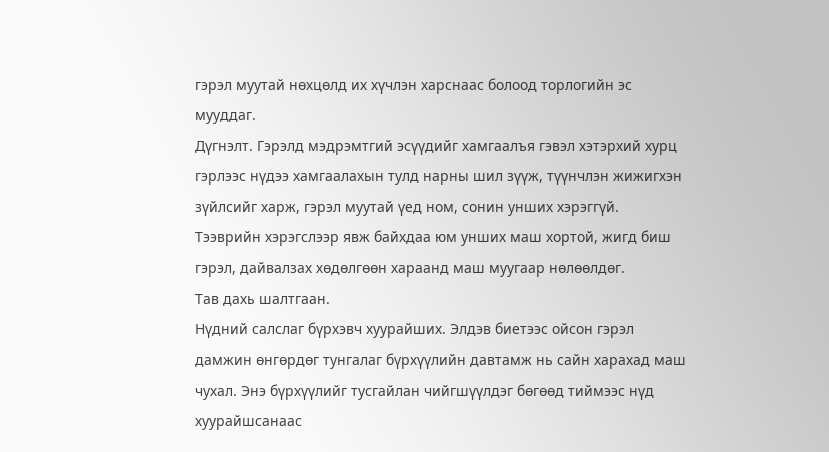гэрэл муутай нөхцөлд их хүчлэн харснаас болоод торлогийн эс мууддаг.
Дүгнэлт. Гэрэлд мэдрэмтгий эсүүдийг хамгаалъя гэвэл хэтэрхий хурц гэрлээс нүдээ хамгаалахын тулд нарны шил зүүж, түүнчлэн жижигхэн зүйлсийг харж, гэрэл муутай үед ном, сонин унших хэрэггүй. Тээврийн хэрэгслээр явж байхдаа юм унших маш хортой, жигд биш гэрэл, дайвалзах хөдөлгөөн хараанд маш муугаар нөлөөлдөг.
Тав дахь шалтгаан.
Нүдний салслаг бүрхэвч хуурайших. Элдэв биетээс ойсон гэрэл дамжин өнгөрдөг тунгалаг бүрхүүлийн давтамж нь сайн харахад маш чухал. Энэ бүрхүүлийг тусгайлан чийгшүүлдэг бөгөөд тиймээс нүд хуурайшсанаас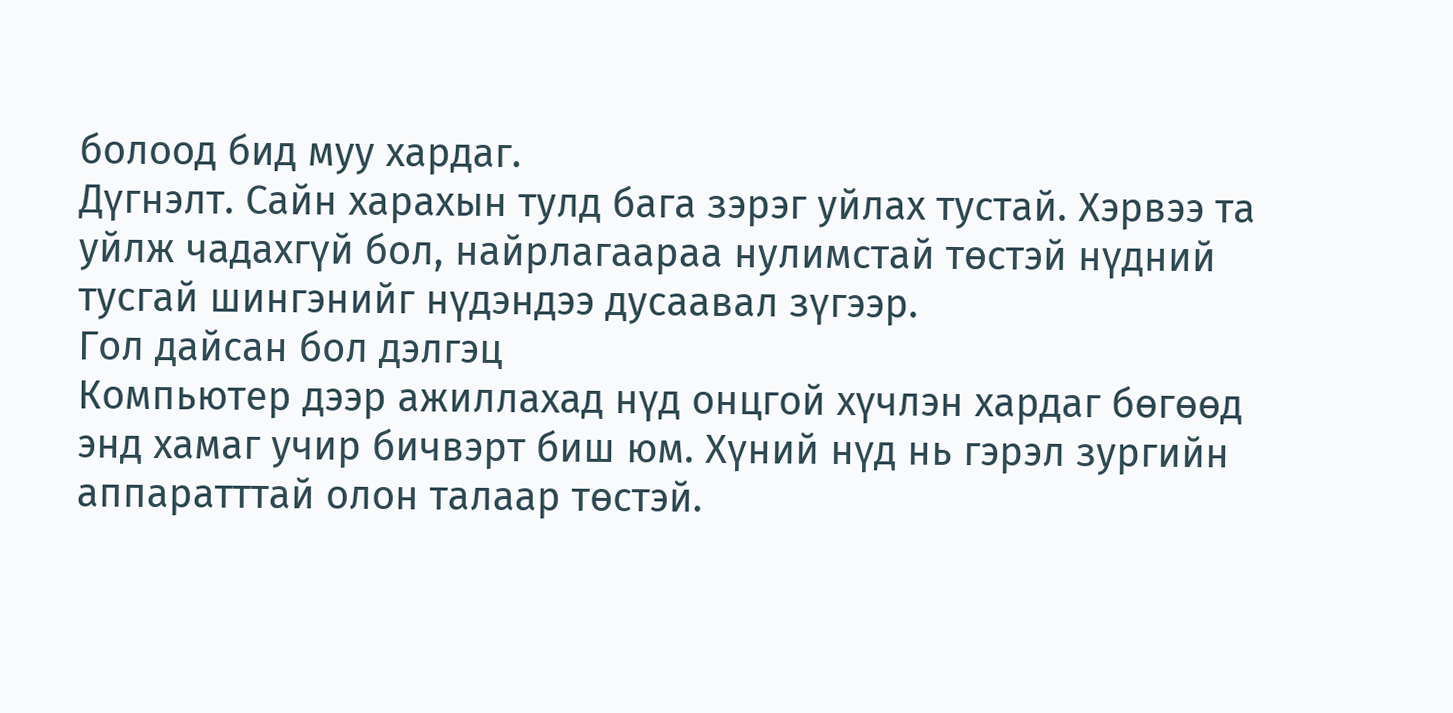болоод бид муу хардаг.
Дүгнэлт. Сайн харахын тулд бага зэрэг уйлах тустай. Хэрвээ та уйлж чадахгүй бол, найрлагаараа нулимстай төстэй нүдний тусгай шингэнийг нүдэндээ дусаавал зүгээр.
Гол дайсан бол дэлгэц
Компьютер дээр ажиллахад нүд онцгой хүчлэн хардаг бөгөөд энд хамаг учир бичвэрт биш юм. Хүний нүд нь гэрэл зургийн аппаратттай олон талаар төстэй.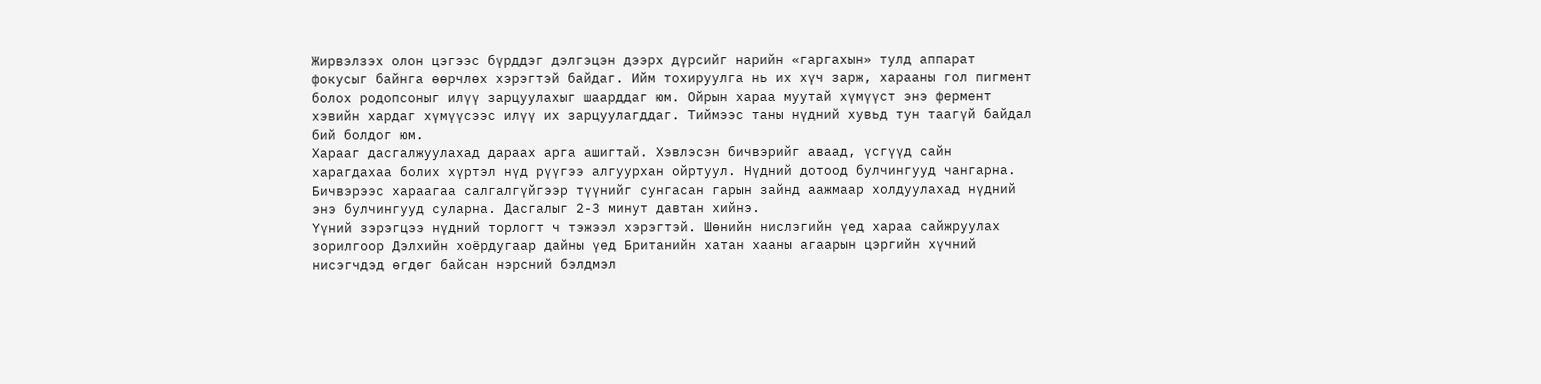Жирвэлзэх олон цэгээс бүрддэг дэлгэцэн дээрх дүрсийг нарийн «гаргахын» тулд аппарат фокусыг байнга өөрчлөх хэрэгтэй байдаг. Ийм тохируулга нь их хүч зарж, харааны гол пигмент болох родопсоныг илүү зарцуулахыг шаарддаг юм. Ойрын хараа муутай хүмүүст энэ фермент хэвийн хардаг хүмүүсээс илүү их зарцуулагддаг. Тиймээс таны нүдний хувьд тун таагүй байдал бий болдог юм.
Харааг дасгалжуулахад дараах арга ашигтай. Хэвлэсэн бичвэрийг аваад, үсгүүд сайн харагдахаа болих хүртэл нүд рүүгээ алгуурхан ойртуул. Нүдний дотоод булчингууд чангарна. Бичвэрээс хараагаа салгалгүйгээр түүнийг сунгасан гарын зайнд аажмаар холдуулахад нүдний энэ булчингууд суларна. Дасгалыг 2-3 минут давтан хийнэ.
Үүний зэрэгцээ нүдний торлогт ч тэжээл хэрэгтэй. Шөнийн нислэгийн үед хараа сайжруулах зорилгоор Дэлхийн хоёрдугаар дайны үед Британийн хатан хааны агаарын цэргийн хүчний нисэгчдэд өгдөг байсан нэрсний бэлдмэл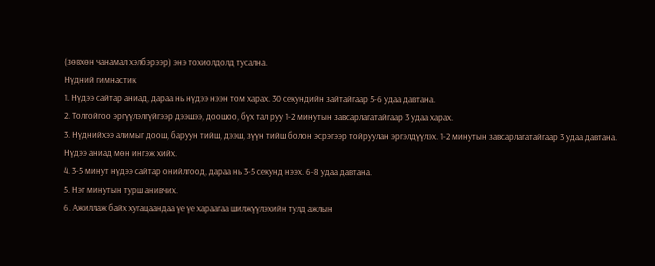(зөвхөн чанамал хэлбэрээр) энэ тохиолдолд тусална.
Нүдний гимнастик
1. Нүдээ сайтар аниад, дараа нь нүдээ нээн том харах. 30 секундийн зайтайгаар 5-6 удаа давтана.
2. Толгойгоо эргүүлэлгүйгээр дээшээ, доошоо, бүх тал руу 1-2 минутын завсарлагатайгаар 3 удаа харах.
3. Нүднийхээ алимыг доош, баруун тийш, дээш, зүүн тийш болон эсрэгээр тойруулан эргэлдүүлэх. 1-2 минутын завсарлагатайгаар 3 удаа давтана.
Нүдээ аниад мөн ингэж хийх.
4. 3-5 минут нүдээ сайтар онийлгоод, дараа нь 3-5 секунд нээх. 6-8 удаа давтана.
5. Нэг минутын турш анивчих.
6. Ажиллаж байх хугацаандаа үе үе хараагаа шилжүүлэхийн тулд ажлын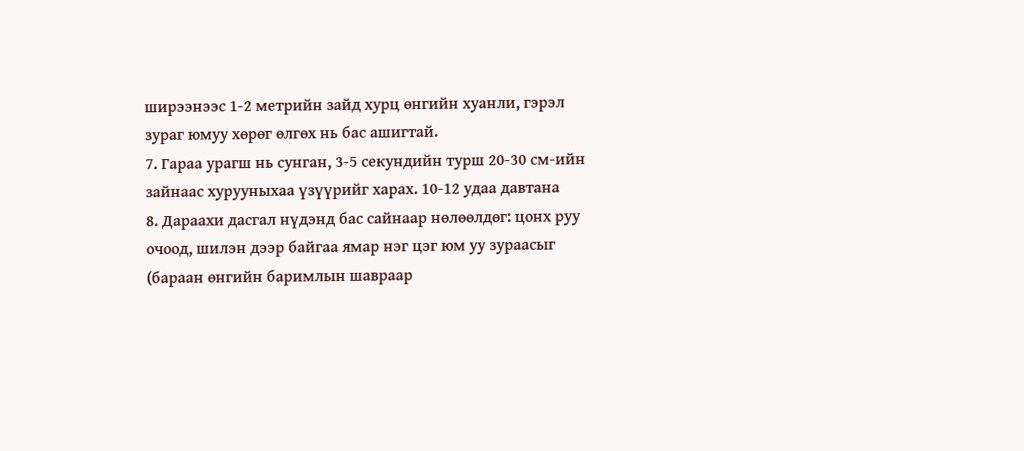ширээнээс 1-2 метрийн зайд хурц өнгийн хуанли, гэрэл зураг юмуу хөрөг өлгөх нь бас ашигтай.
7. Гараа урагш нь сунган, 3-5 секундийн турш 20-30 см-ийн зайнаас хурууныхаа үзүүрийг харах. 10-12 удаа давтана
8. Дараахи дасгал нүдэнд бас сайнаар нөлөөлдөг: цонх руу очоод, шилэн дээр байгаа ямар нэг цэг юм уу зураасыг (бараан өнгийн баримлын шавраар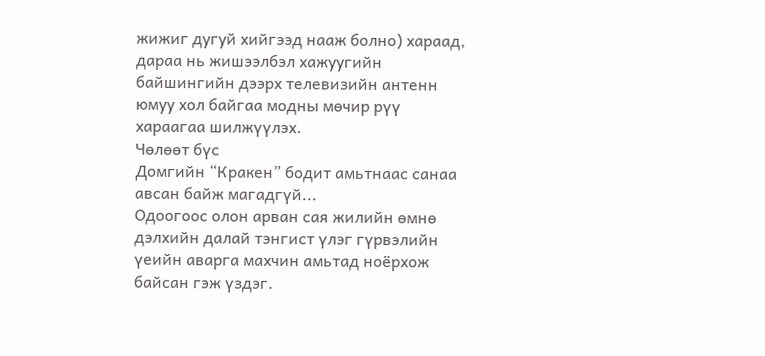жижиг дугуй хийгээд нааж болно) хараад, дараа нь жишээлбэл хажуугийн байшингийн дээрх телевизийн антенн юмуу хол байгаа модны мөчир рүү хараагаа шилжүүлэх.
Чөлөөт бүс
Домгийн “Кракен” бодит амьтнаас санаа авсан байж магадгүй...
Одоогоос олон арван сая жилийн өмнө дэлхийн далай тэнгист үлэг гүрвэлийн үеийн аварга махчин амьтад ноёрхож байсан гэж үздэг.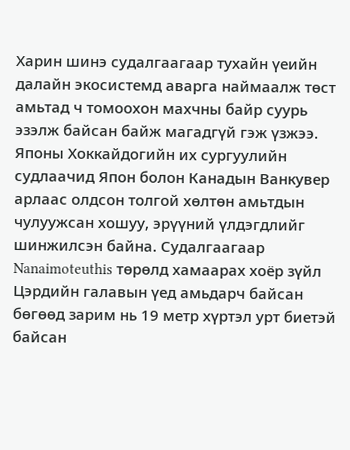Харин шинэ судалгаагаар тухайн үеийн далайн экосистемд аварга наймаалж төст амьтад ч томоохон махчны байр суурь эзэлж байсан байж магадгүй гэж үзжээ.
Японы Хоккайдогийн их сургуулийн судлаачид Япон болон Канадын Ванкувер арлаас олдсон толгой хөлтөн амьтдын чулуужсан хошуу, эрүүний үлдэгдлийг шинжилсэн байна. Судалгаагаар Nanaimoteuthis төрөлд хамаарах хоёр зүйл Цэрдийн галавын үед амьдарч байсан бөгөөд зарим нь 19 метр хүртэл урт биетэй байсан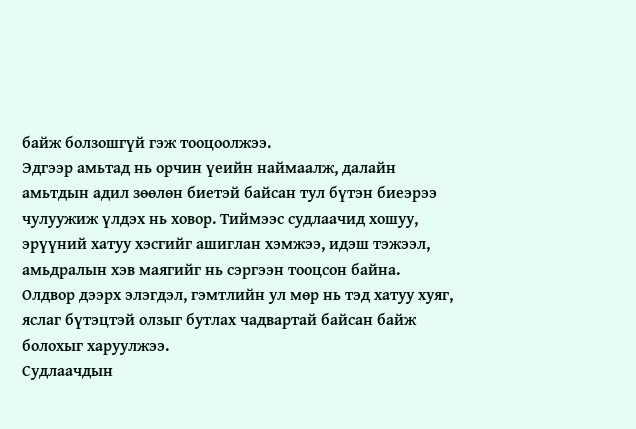байж болзошгүй гэж тооцоолжээ.
Эдгээр амьтад нь орчин үеийн наймаалж, далайн амьтдын адил зөөлөн биетэй байсан тул бүтэн биеэрээ чулуужиж үлдэх нь ховор. Тиймээс судлаачид хошуу, эрүүний хатуу хэсгийг ашиглан хэмжээ, идэш тэжээл, амьдралын хэв маягийг нь сэргээн тооцсон байна. Олдвор дээрх элэгдэл, гэмтлийн ул мөр нь тэд хатуу хуяг, яслаг бүтэцтэй олзыг бутлах чадвартай байсан байж болохыг харуулжээ.
Судлаачдын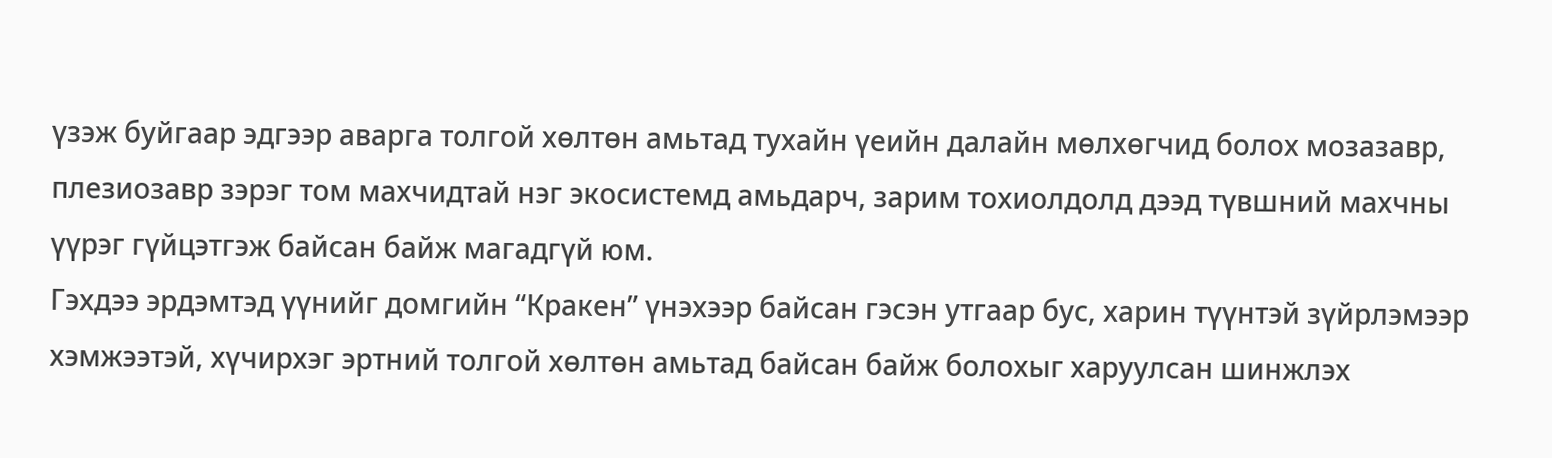үзэж буйгаар эдгээр аварга толгой хөлтөн амьтад тухайн үеийн далайн мөлхөгчид болох мозазавр, плезиозавр зэрэг том махчидтай нэг экосистемд амьдарч, зарим тохиолдолд дээд түвшний махчны үүрэг гүйцэтгэж байсан байж магадгүй юм.
Гэхдээ эрдэмтэд үүнийг домгийн “Кракен” үнэхээр байсан гэсэн утгаар бус, харин түүнтэй зүйрлэмээр хэмжээтэй, хүчирхэг эртний толгой хөлтөн амьтад байсан байж болохыг харуулсан шинжлэх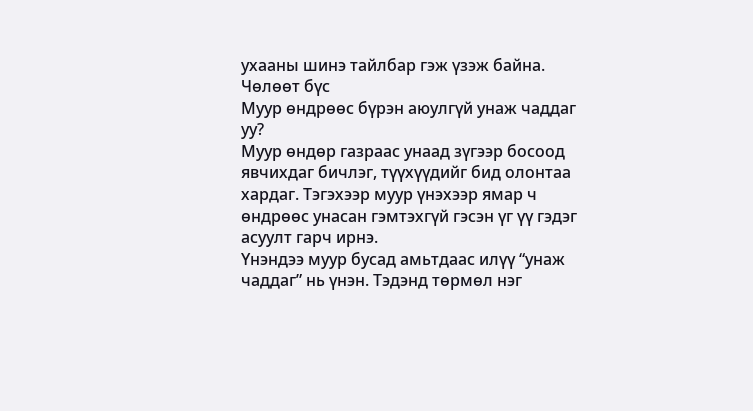ухааны шинэ тайлбар гэж үзэж байна.
Чөлөөт бүс
Муур өндрөөс бүрэн аюулгүй унаж чаддаг уу?
Муур өндөр газраас унаад зүгээр босоод явчихдаг бичлэг, түүхүүдийг бид олонтаа хардаг. Тэгэхээр муур үнэхээр ямар ч өндрөөс унасан гэмтэхгүй гэсэн үг үү гэдэг асуулт гарч ирнэ.
Үнэндээ муур бусад амьтдаас илүү “унаж чаддаг” нь үнэн. Тэдэнд төрмөл нэг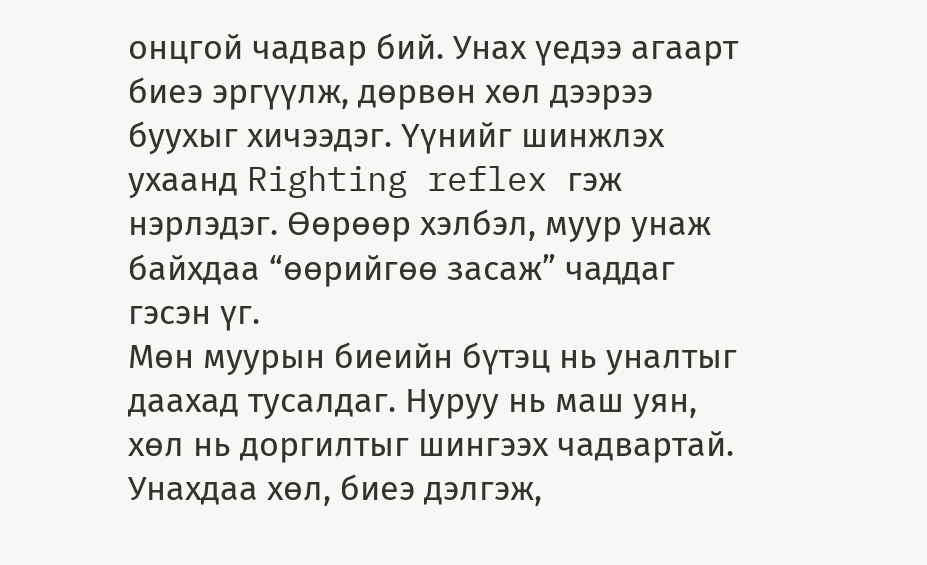онцгой чадвар бий. Унах үедээ агаарт биеэ эргүүлж, дөрвөн хөл дээрээ буухыг хичээдэг. Үүнийг шинжлэх ухаанд Righting reflex гэж нэрлэдэг. Өөрөөр хэлбэл, муур унаж байхдаа “өөрийгөө засаж” чаддаг гэсэн үг.
Мөн муурын биеийн бүтэц нь уналтыг даахад тусалдаг. Нуруу нь маш уян, хөл нь доргилтыг шингээх чадвартай. Унахдаа хөл, биеэ дэлгэж,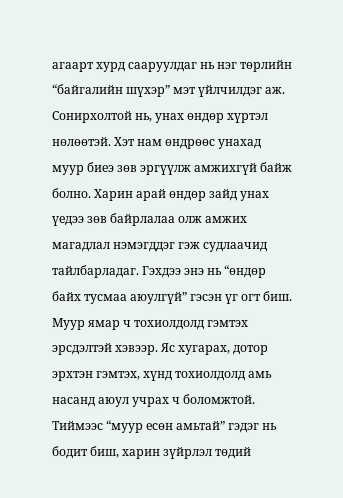агаарт хурд сааруулдаг нь нэг төрлийн “байгалийн шүхэр” мэт үйлчилдэг аж.
Сонирхолтой нь, унах өндөр хүртэл нөлөөтэй. Хэт нам өндрөөс унахад муур биеэ зөв эргүүлж амжихгүй байж болно. Харин арай өндөр зайд унах үедээ зөв байрлалаа олж амжих магадлал нэмэгддэг гэж судлаачид тайлбарладаг. Гэхдээ энэ нь “өндөр байх тусмаа аюулгүй” гэсэн үг огт биш.
Муур ямар ч тохиолдолд гэмтэх эрсдэлтэй хэвээр. Яс хугарах, дотор эрхтэн гэмтэх, хүнд тохиолдолд амь насанд аюул учрах ч боломжтой. Тиймээс “муур есөн амьтай” гэдэг нь бодит биш, харин зүйрлэл төдий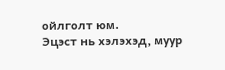ойлголт юм.
Эцэст нь хэлэхэд, муур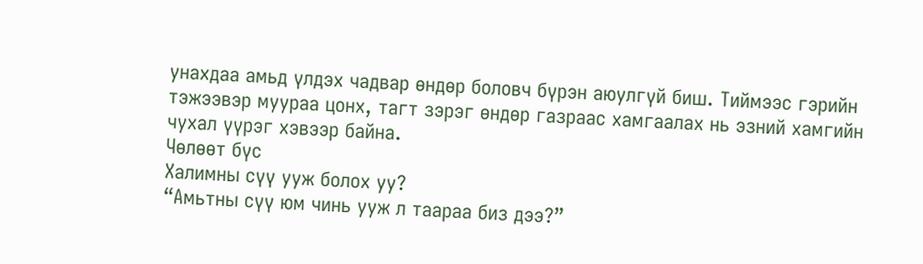унахдаа амьд үлдэх чадвар өндөр боловч бүрэн аюулгүй биш. Тиймээс гэрийн тэжээвэр муураа цонх, тагт зэрэг өндөр газраас хамгаалах нь эзний хамгийн чухал үүрэг хэвээр байна.
Чөлөөт бүс
Халимны сүү ууж болох уу?
“Амьтны сүү юм чинь ууж л таараа биз дээ?”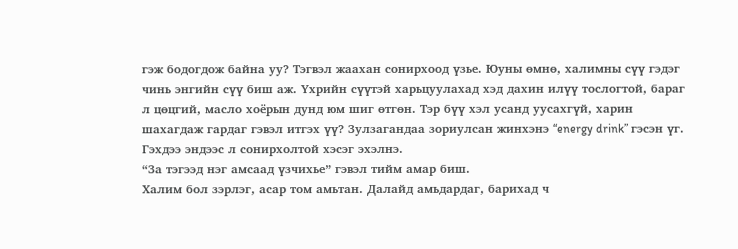гэж бодогдож байна уу? Тэгвэл жаахан сонирхоод үзье. Юуны өмнө, халимны сүү гэдэг чинь энгийн сүү биш аж. Үхрийн сүүтэй харьцуулахад хэд дахин илүү тослогтой, бараг л цөцгий, масло хоёрын дунд юм шиг өтгөн. Тэр бүү хэл усанд уусахгүй, харин шахагдаж гардаг гэвэл итгэх үү? Зулзагандаа зориулсан жинхэнэ “energy drink” гэсэн үг.
Гэхдээ эндээс л сонирхолтой хэсэг эхэлнэ.
“За тэгээд нэг амсаад үзчихье” гэвэл тийм амар биш.
Халим бол зэрлэг, асар том амьтан. Далайд амьдардаг, барихад ч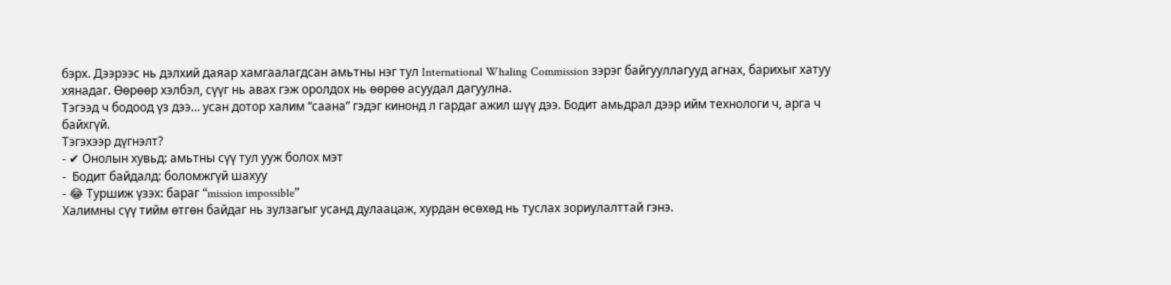бэрх. Дээрээс нь дэлхий даяар хамгаалагдсан амьтны нэг тул International Whaling Commission зэрэг байгууллагууд агнах, барихыг хатуу хянадаг. Өөрөөр хэлбэл, сүүг нь авах гэж оролдох нь өөрөө асуудал дагуулна.
Тэгээд ч бодоод үз дээ… усан дотор халим “саана” гэдэг кинонд л гардаг ажил шүү дээ. Бодит амьдрал дээр ийм технологи ч, арга ч байхгүй.
Тэгэхээр дүгнэлт?
- ✔ Онолын хувьд: амьтны сүү тул ууж болох мэт
-  Бодит байдалд: боломжгүй шахуу
- 😂 Туршиж үзэх: бараг “mission impossible”
Халимны сүү тийм өтгөн байдаг нь зулзагыг усанд дулаацаж, хурдан өсөхөд нь туслах зориулалттай гэнэ.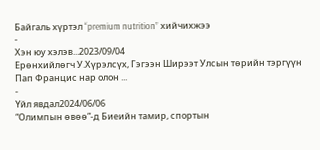Байгаль хүртэл “premium nutrition” хийчихжээ
-
Хэн юу хэлэв...2023/09/04
Ерөнхийлөгч У.Хүрэлсүх, Гэгээн Ширээт Улсын төрийн тэргүүн Пап Францис нар олон ...
-
Үйл явдал2024/06/06
“Олимпын өвөө”-д Биеийн тамир, спортын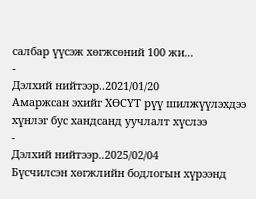салбар үүсэж хөгжсөний 100 жи...
-
Дэлхий нийтээр..2021/01/20
Амаржсан эхийг ХӨСҮТ рүү шилжүүлэхдээ хүнлэг бус хандсанд уучлалт хүслээ
-
Дэлхий нийтээр..2025/02/04
Бүсчилсэн хөгжлийн бодлогын хүрээнд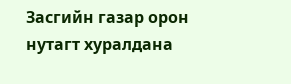Засгийн газар орон нутагт хуралдана